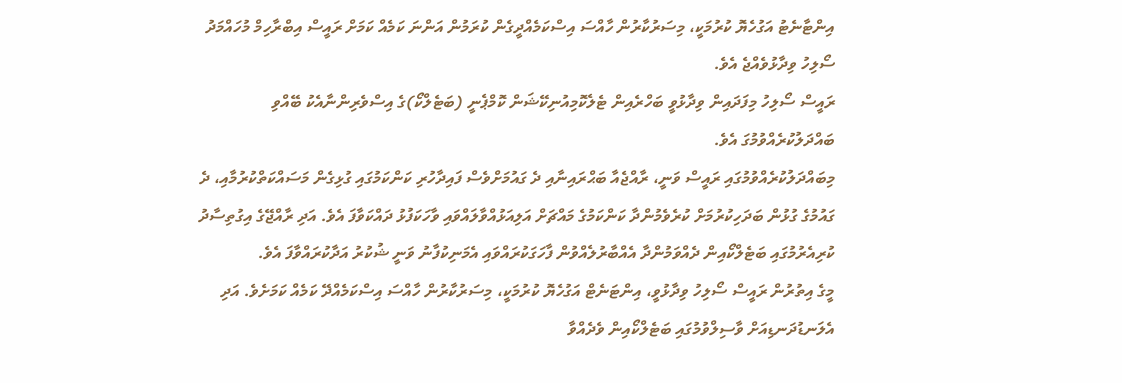އިންޓާނެޓު އަގުހެޔޮ ކުރުމަކީ، މިސަރުކާރުން ހާއްސަ އިސްކަމެއްދީގެން ކުރަމުން އަންނަ ކަމެއް ކަމަށް ރައީސް އިބްރާހިމް މުހައްމަދު ސޯލިހު ވިދާޅުވެއްޖެ އެވެ.
ރައީސް ސޯލިހު މިފަދައިން ވިދާޅުވީ ބަހްރެއިން ޓެލެކޮމިއުނިކޭޝަން ކޮމްޕެނީ (ބަޓެލްކޯ)ގެ އިސްވެރިންނާއެކު ބޭއްވި ބައްދަލުކުރެއްވުމުގަ އެވެ.
މިބައްދަލުކުރެއްވުމުގައި ރައީސް ވަނީ، ރާއްޖެއާ ބަޙްރައިނާއި ދެ ގައުމަށްވެސް ފައިދާހުރި ކަންކަމުގައި ގުޅިގެން މަސައްކަތްކުރުމާއި، ދެ ގައުމުގެ ގުޅުން ބަދަހިކުރުމަށް ކުރެވެމުންދާ ކަންކަމުގެ މައްޗަށް އަލިއަޅުއްވާލައްވައި ވާހަކަފުޅު ދައްކަވާފަ އެވެ. އަދި ރާއްޖޭގެ އިގުތިސާދު ކުރިއެރުމުގައި ބަޓެލްކޯއިން ދެއްވަމުންދާ އެއްބާރުލެއްވުން ފާހަގަކުރައްވައި އެމަނިކުފާނު ވަނީ ޝުކުރު އަދާކުރައްވާފަ އެވެ.
މީގެ އިތުރުން ރައީސް ސޯލިހު ވިދާޅުވީ، އިންޓަނެޓް އަގުހެޔޮ ކުރުމަކީ، މިސަރުކާރުން ހާއްސަ އިސްކަމެއްދޭ ކަމެއް ކަމަށެވެ. އަދި އެލަނޑުދަނޑިއަށް ވާސިލްވުމުގައި ބަޓެލްކޯއިން ވެދެއްވާ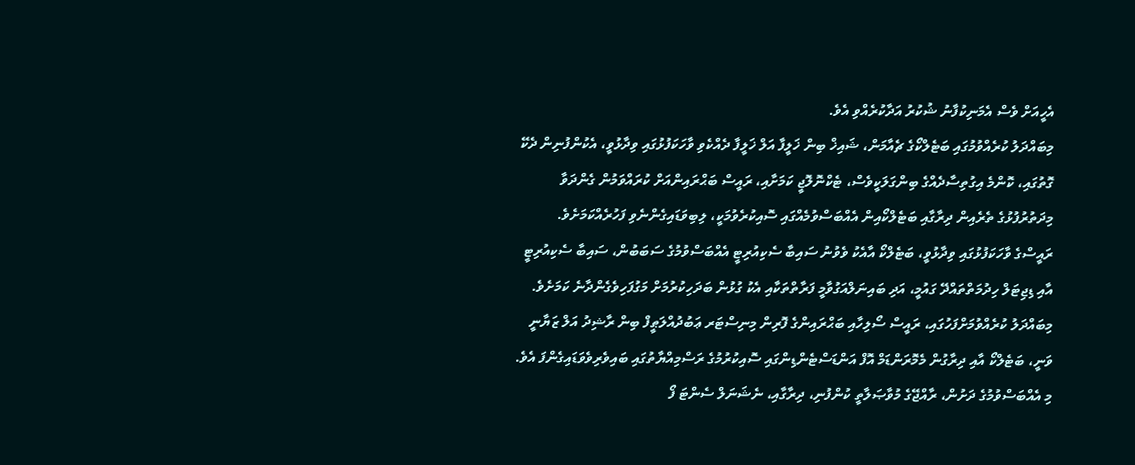އެހީއަށް ވެސް އެމަނިކުފާނު ޝުކުރު އަދާކުރެއްވި އެވެ.
މިބައްދަލު ކުރެއްވުމުގައި ބަޓެލްކޯގެ ޗެއާމަން، ޝައިޚް ބިން ޚަލީފާ އަލް ޚަލީފާ ދެއްކެވި ވާހަކަފުޅުގައި ވިދާޅުވީ، އެކުންފުނިން ދެކޭ ގޮތުގައި، ކޮންމެ އިގުތިސާދެއްގެ ބިންގަލަކީވެސް، ޓެކްނޮލޮޖީ ކަމަށާއި، ރައީސް ބަޙްރައިންއަށް ކުރައްވަމުން ގެންދަވާ މިދަތުރުފުޅުގެ ތެރެއިން ދިރާގާއި ބަޓެލްކޯއިން އެއްބަސްވުމެއްގައި ސޮއިކުރެވުމަކީ، ލިބިވަޑައިގެންނެވި ފަހުރެއްކަމަށެވެ.
ރައީސްގެ ވާހަކަފުޅުގައި ވިދާޅުވީ، ބަޓެލްކޯ އާއެކު ވެވުނު ސައިބާ ސެކިއުރިޓީ އެއްބަސްވުމުގެ ސަބަބުން، ސައިބާ ސެކިއުރިޓީ އާއި ޑިޖިޓަލް ހިދުމަތްތައްދޭ ގައުމީ، އަދި ބައިނަލްއަގުވާމީ ފަރާތްތަކާއި އެކު ގުޅުން ބަދަހިކުރުމަށް މަގުފަހިވެގެންދާނެ ކަމަށެވެ.
މިބައްދަލު ކުރެއްވުމަށްފަހުގައި، ރައީސް ސޯލިހާއި ބަޙްރައިންގެ ފޮރިން މިނިސްޓަރ ޢަބުދުއްލަޠީފް ބިން ރާޝިދު އަލް ޒަޔާނީ ވަނީ، ބަޓެލްކޯ އާއި ދިރާގުން މެމޮރަންޑަމް އޮފް އަންޑަސްޓެންޑިންގައި ސޮއިކުރުމުގެ ރަސްމިއްޔާތުގައި ބައިވެރިވެވަޑައިގެންފަ އެވެ.
މި އެއްބަސްވުމުގެ ދަށުން، ރާއްޖޭގެ މުވާޞަލާތީ ކުންފުނި، ދިރާގާއި، ނެޝަނަލް ސެންޓަ ފޯ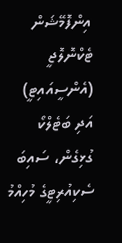އިންފޮމޭޝަން ޓެކްނޮލޮޖީ (އެންސީއައިޓީ) އަދި ބަޓެލްކޯ ގުޅިގެން، ސައިބަ ސެކިއުރިޓީގެ މުހިއްމު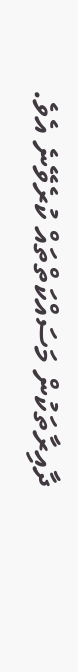ދާއިރާތަކުން މަސައްކަތްތައް ކުރެވޭނެ އެވެ.